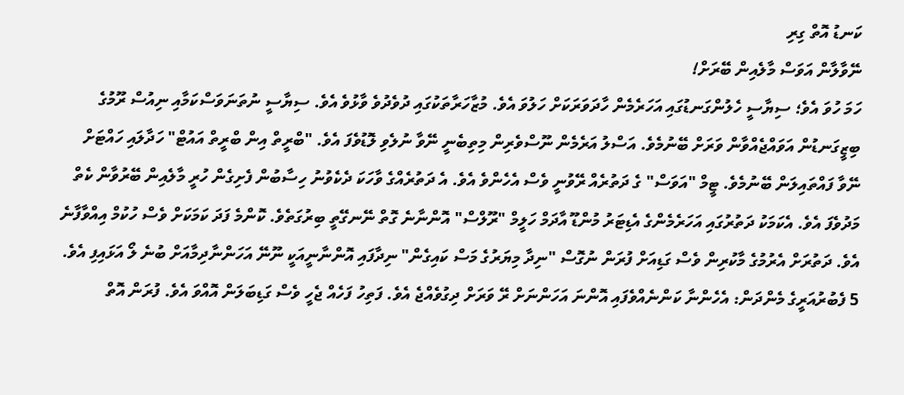ކަނޑު އޮތް ގިރި
ނޭވާލާން އަވަސް މާލެއިން ބޭރަށް!
ހަމަ ހުވަ އެވެ؛ ސިޔާސީ ހެލުންގަނޑުގައި އަހަރެމެން ހާދަވަރަކަށް ހަލުވަ އެވެ. މުޒާހަރާތަކުގައި ދުވެދުވެ ވާޅުވެ އެވެ. ސިޔާސީ ނުތަނަވަސްކަމާއި ނިއުސް ރޫމުގެ ބިޒީގަނޑުން އަވައްޖެއްވާން ވަރަށް ބޭނުމެވެ. އަސްލު އަރެމެން ނޫސްވެރިން މިތިބެނީ ނޭވާ ނުލެވި ލޮޑުވެފަ އެވެ. "ބްރީތް އިން ބްރީތް އައުޓް" ހަދާލައި ހައްޓަށް ނޭވާ ފައްތައިލަން ބޭނުމެވެ. ޓީމް "އަވަސް" ގެ ދަތުރެއް ރޭވުނީ ވެސް އެހެންވެ އެވެ. އެ ދަތުރެއްގެ ވާހަކަ ދެކެވުނު ހިސާބުން ފެށިގެން ހުރީ މާލެއިން ބޭރުވާން ކެތް މަދުވެފަ އެވެ. އެކަމަކު ދަތުރުގައި އަހަރެމެންގެ އެޑިޓަރު މުންޑޫ އާދަމް ހަލީމް "ރޫލްސް" އޮންނާނެ ގޮތް ނޭނގޭތީ ބިރުގަތެވެ. ކޮންމެ ފަދަ ކަމަކަށް ވެސް ހުކުމް އިއްވާފާނެ އެވެ. ދަތުރަށް އެރުމުގެ މާކުރިން ވެސް ގަޑިއަށް ފުރަން ނުގޮސް "ނިދާ މިޔަރުގެ މަސް ކައިގެން" ނިދާފައި އޮންނާނީއަކީ ނޫނޭ އަހަންނާދިމާއަށް ބުނެ ލޯ އަޅައިފި އެވެ.
5 ފެބުރުއަރީގެ މެންދަން: އެހެންނާ ކަންނެއްވެފައި އޮންނަ އަހަންނަށް ރޭ ވަރަށް ދިގުވެއްޖެ އެވެ. ފަތިހު ފަހެއް ޖެހީ ވެސް ގަޑިބަލަން އޮއްވަ އެވެ. ފުރަން އޮތް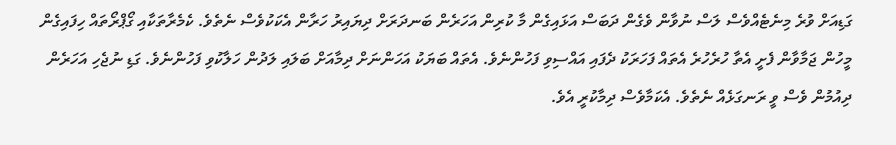ގަޑިއަށް ވުރެ މިނެޓެއްވެސް ލަސް ނުވާން ވެގެން ދަބަސް އަޅައިގެން މާ ކުރިން އަހަރެން ބަނދަރަށް ދިޔައިރު ހަރާން އެކަކުވެސް ނެތެވެ. ކެމެރާތަކާއި ގޯޕްރޯތައް ހިފައިގެން މީހުން ޖަމާވާން ފެށީ އެތާ ހުރެހުރެ އެތައް ފަހަރަކު ދެފައި އައްސިވި ފަހުންނެވެ. އެތައް ބަޔަކު އަހަންނަށް ދިމާއަށް ބަލައި ލަދުން ހަލާކުވި ފަހުންނެވެ. ގަޑި ނުޖެހި އަހަރެން ދިއުމުން ވެސް ވީ ރަނގަޅެއް ނެތެވެ. އެކަމާވެސް ދިމާކުރީ އެވެ.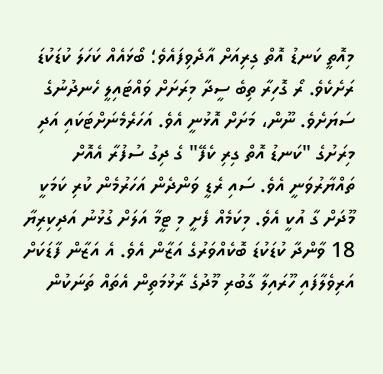މިއޮތީ ކަނޑު އޮތް ގިރިއަށް އާދެވިފައެވެ؛ ބޯޅައެއް ކަހަލަ ކުޑަކުޑަ ރަށެކެވެ. ރޯ ގޮހިރާ ތިބެ ސީދާ މިރަށަށް ވައްޓައިލީ ހެނދުނުގެ ސަޔަށެވެ. ނޫން، މަށަށް އޮޅުނީ އެވެ. އަހަރެމެނަށްޓަކައި އަދި މިރަށުގެ "ކަނޑު އޮތް ގިރި ކެފޭ" ގެ ދިގު ސުފުރާ އެއޮށް ތައްޔާރުވަނީ އެވެ. ސައި ރެޑީ ވަންދެން އަހަރުމެން ކުރި ކަމަކީ މޫދަށް ގާ އުކީ އެވެ. މިކަމެއް ފެށީ މި ޓީމާ އަލަށް ގުޅުނު އަދިކިރިޔާ 18 ވާންދާ ކުޑަކުޑަ ބޮކެއްވަރުގެ އަޒާން އެވެ. އެ އަޒާން ފާޑަކަށް އަރިވެލާފައި ހޫރައިލާ ގާބުރި މޫދުގެ ރާޅުމަތިން އެތައް ތަނަކުން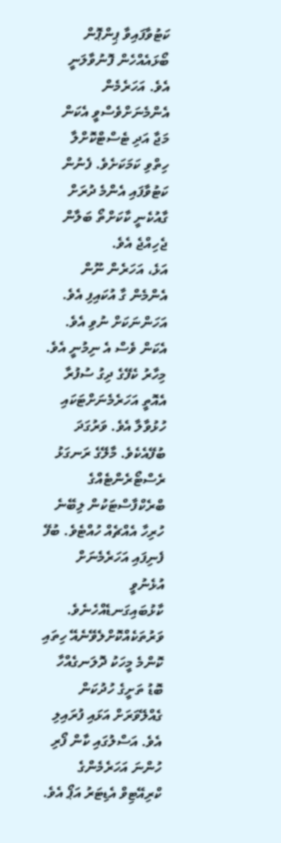ކަޓުވާފައިވާ ޕިންޕޮން ބޯޅައެއްހެން ފޮނުވާލަނީ އެވެ. އަހަރެމެން އެންމެނަށްވެސްވީ އެކަން މަޖާ އަދި ޓެސްޓްކޮށްލާ ހިތްވި ކަމަކަށެވެ. ފެނުން ކަޓުވާފައި އެންމެ ދުރަށް ގާއުކެނީ ކާކަށްތޯ ބަލާން ޖެހިއްޖެ އެވެ.
އަޅެ، އަހަރެން ނޫން އެންމެން ގާ އުކައިފި އެވެ. އަހަންނަކަށް ނުވި އެވެ. އެކަން ވެސް އެ ނިމުނީ އެވެ. މިހާރު ކެފޭގެ ދިގު ސުފުރާ އެއޮތީ އަހަރެމެނަށްޓަކައި ހުޅުވާލާ އެވެ. ވަރުގަދަ ބުފޭއެކެވެ. މާލޭގެ ރަނގަޅު ރެސްޓޯރެންޓެއްގެ ބްރެކްފާސްޓަކުން ލިބޭނެ ހުރިހާ އެއްޗެއް ހުއްޓެވެ. ބުފޭ ފެނިފައި އަހަރެމެނަށް އުޅެނުވީ ކާޅުބައިގަނޑެއްހެނެވެ. ވަރުތަކެއްކޮށްލެވޭނެއޭ ހިތައި ކޮންމެ މީހަކު ދޮލަނގެއްހާ ބޮޑު ތަށީގެ ހުދުކަން ގެއްލޭވަރަށް އަޅައި ފުރައިލި އެވެ. އަސްލުގައި ކާން ފޯރި ހުންނަ އަހަރެމެންގެ ކްރިއޭޓިވް އެޑިޓަރު އަޕޯ އެވެ.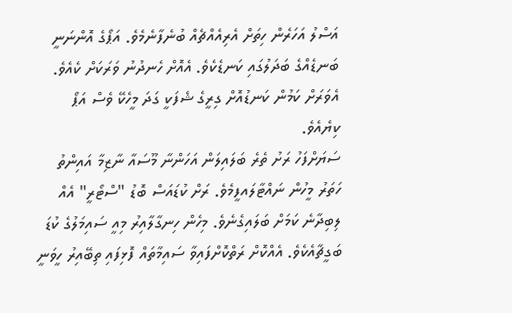އަސްލު އަހަރެން ހިތަށް އެރިއެއްޗެއް ބުނެފާނެމެވެ. އަޕޯގެ އޮންނަނީ ބަނޑެއްގެ ބަދަލުގައި ކަނޑެކެވެ. އެއޮށް ހެނދުނު ވަރަކަށް ކެއެވެ. އެވަރަށް ކަމުން ކަނޑުއޮށް ގިރީގެ ޝެފަކީ ގަދަ މީހެކޭ ވެސް އަޕޯ ކިޔެއެވެ.
ސަޔަށްފަހު ރަށު ތެރެ ބަލައިލަން އަހަންނާ މޫސައާ ނާޒިމާ އައިންތު ހަތަރު މީހުން ނައްޓާލައފީމެވެ. ރަށް ކުޑައަސް ބޮޑު "ސްޓޯރީ" އެއް ލިބިދާނެ ކަމަށް ބަލައިގެނެވެ. މިހެން ހިނގާލާއިރު މިއީ ސައިމަލުގެ ކުޑަ ބަގީޗާއެކެވެ. އެއްކޮށް ރަތްކޮށްފައިވާ ސައިމާތައް ފޮޅިފައި ތިބޭއިރު ހީވަނީ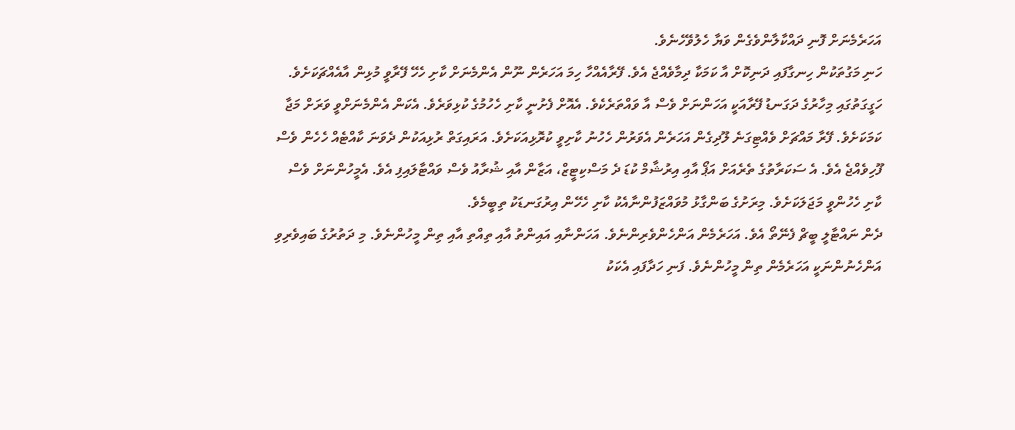އަހަރެމެނަށް ފޮނި ދައްކާލާންވެގެން ވަޔާ ހެލުވޭހެނެވެ.
ހަނި މަގުތަކުން ހިނގާފައި ދަނިކޮށް އާ ކަމަކާ ދިމާވެއްޖެ އެވެ. ފޭރާއެއްހާ ހިމަ އަހަރެން ނޫން އެންމެނަށް ކާށި ހެހޭ ފޭރާވީ މުޅިން އާއެއްޗަކަށެވެ. ހަގީގަތުގައި މިހާރުގެ ދަގަނޑު ފޭރާއަކީ އަހަންނަށް ވެސް އާ ވައްތަރެކެވެ. އެއޮށް ފެށުނީ ކާށި ހެހުމުގެ ކުޅިވަރެވެ. އެކަން އެންމެނަށްވީ ވަރަށް މަޖާ ކަމަކަށެވެ. ފޭރާ މައްޗަށް ވެއްޓިގަނެ ލޫދިގެން އަހަރެން އެވަރުން ހެހުނު ކާށިވީ ކުރޮޅިއަކަށެވެ. އަރައިގަތް ރުޅިއަކުން ދެވަނަ ކާއްޓެއް ހެހެން ވެސް ފޫހިވެއްޖެ އެވެ. އެ ސަކަރާތުގެ ތެރެއަށް އަޕޯ އާއި އިރުޝާމް ކުޑަ ދެ މަސްކިޓީޒް، އަޒާން އާއި ޝުރާއު ވެސް ވައްޓާލައިފި އެވެ. އެމީހުންނަށް ވެސް ކާށި ހެހުންވީ މަޖަލަކަށެވެ. މިރަށުގެ ބަންގާޅު މުވައްޒަފުންނާއެކު ކާށި ހެހޭން އިރުގަނޑަކު ތިބީމެވެ.
ދެން ނައްޓާލީ ބީޗް ފެނޭތޯ އެވެ. އަހަރެމެން އަންހެންވެރިންނެވެ. އަހަންނާއި އައިންތު އާއި ތިއްތި އާއި ތިން މީހުންނެވެ. މި ދަތުރުގެ ބައިވެރިވި އަންހެނުންނަކީ އަހަރެމެން ތިން މީހުންނެވެ. ފަނި ހަދާފައި އެކަކު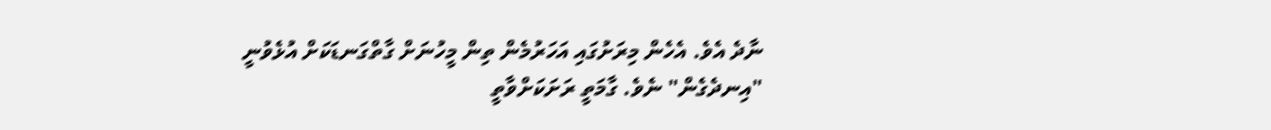ނާދެ އެވެ. އެހެން މިރަށުގައި އަހަރުމެން ތިން މީހުނަށް ގާތްގަނޑަކަށް އުޅެވުނީ "އިނދެގެން" ނެވެ. ގާމަތީ ރަށަކަށްވާތީ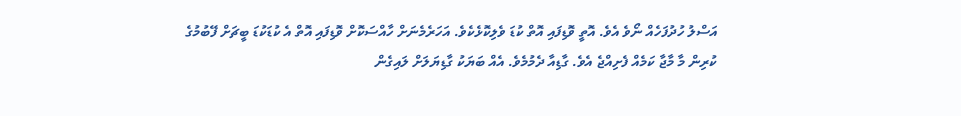އަސްލު ހުދުފަހެއް ނޯވެ އެވެ. އޮތީ ވޮޑިފައި އޮތް ކުޑަ ވެލިކޮޅެކެވެ. އަހަރެމެނަށް ހާއްސަކޮށް ވޮޑިފައި އޮތް އެ ކުޑަކުޑަ ބީޗަށް ފޭބުމުގެ ކުރިން މާ މާޖާ ކަމެއް ފެށިއްޖެ އެވެ. ގާޑިއާ ދެމުމެވެ. އެއް ބަޔަކު ގާޑިޔަލަށް ލައިގެން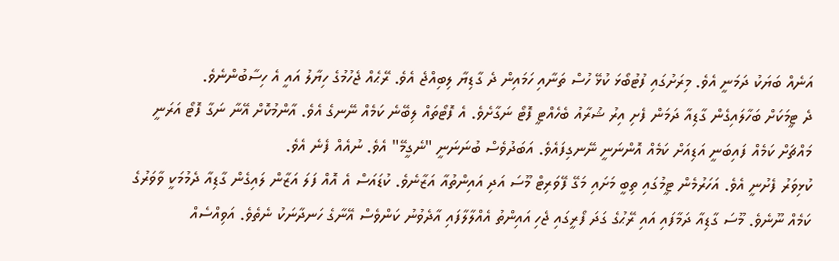އަނެއް ބަޔަކު ދަމަނީ އެވެ. މިރަށުގައި ފުޓުބޯޅަ ކުޅޭ ހުސް ތަނާއި ހަމައިން ދެ ގާޑިޔާ ލިބިއްޖެ އެވެ. ރޭޙެއް ޖެހުމުގެ ހިޔާލު އައީ އެ ހިސާބުންނެވެ.
ދެ ޓީމަކަށް ބަހާލައިގެން ގާޑިއާ ދަމަން ފެށި އިރު ޝުރާއު ބެހެއްޓީ ފޮޓޯ ނަގާށެވެ. އެ ފޮޓޯތައް ލިބޭނެ ކަމެއް ނޭނގެ އެވެ. އާންމުކޮށް އޭނާ ނަގާ ފޮޓޯ އަރަނީ މައްޗަށް ކަމެއް ފައިބަނީ އަޑިއަށް ކަމެއް އޮންނަނީ ނޭނގިފައެވެ. އަބަދުވެސް ބުނަނަނީ "ނެގީމޭ" އެވެ. ނުއެއް ފެނެ އެވެ.
ކުޅިވަރު ފެށުނީ އެވެ. އަހަރުމެން ޓީމުގައި ތިބީ މަށައި މަގޭ ފޭވަރިޓް މޫސަ އަދި އައިންތުއާ އަޒާނެވެ. ކުޑައަސް އެ އޮއް ފަލަ އަޒާން ލައިގެން ގާޑިއާ ދެމުމަކީ ވާވަރުގެ ކަމެއް ނޫނެވެ. މޫސަ ގާޑިއާ ދަމާފައި އައި ރޭޙުގެ ގަދަ ފޯރީގައި ޖެހި އައިންތު އެއްލާލާފައި އާދެވުނު ކަންވެސް އޭނާގެ ހަނދާނަކު ނެތެވެ. އަވިއްސެއް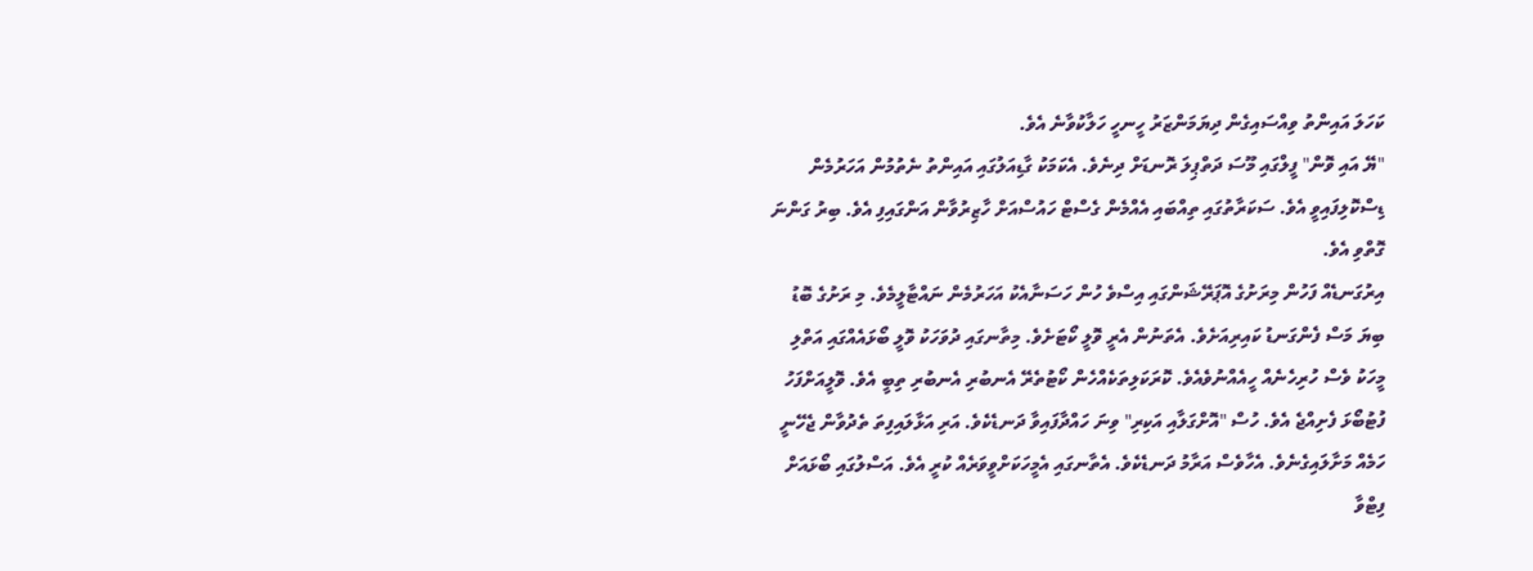ކަހަލަ އައިންތު ވިއްސައިގެން ދިޔަމަންޒަރު ހީނހީ ހަލާކުވާނެ އެވެ.
"ޔޭ އައި ވޮން" ފީލްގައި މޫސަ ދަތްޕިލަ ރޮނޑަށް ދިނެވެ. އެކަމަކު ގާޑިއަލުގައި އައިންތު ނެތުމުން އަހަރުމެން ޑިސްކޮލިފައިވީ އެވެ. ސަކަރާތުގައި ތިއްބައި އެއްމެން ގެސްޓް ހައުސްއަށް ހާޒިރުވާން އަންގައިފި އެވެ. ބިރު ގަންނަ ގޮތްވި އެވެ.
އިރުގަނޑެއް ފަހުން މިރަށުގެ އޮޕަރޭޝަންގައި އިސްވެ ހުން ހަސަނާއެކު އަހަރުމެން ނައްޓާލީމެވެ. މި ރަށުގެ ބޮޑު ބިޔަ މަސް ފެންގަނޑު ކައިރިއަށެވެ. އެތަނުން އެރީ ވޮލީ ކޯޓަށެވެ. މިތާނގައި ދުވަހަކު ވޮލީ ބޯޅައެއްގައި އަތްލި މީހަކު ވެސް ހުރިހެނެއް ހީއެއްނުވެއެވެ. ކޮރަކަލިތަކެއްހެން ކޯޓުތެރޭ އެނބުރި އެނބުރި ތިބީ އެވެ. ވޮލީއަށްފަހު ފުޓުބޯޅަ ފެށިއްޖެ އެވެ. ހުސް "އޮށްގަލާއި އަކިރި" ވިނަ ހައްދާފައިވާ ދަނޑެކެވެ. އަރި އަޅާލައިފިތަ ތެދުވާން ޖެހޭނީ ހަމެއް މަށާލައިގެނެވެ. އެހާވެސް އަރާމު ދަނޑެކެވެ. އެތާނގައި އެމީހަކަށްވީވަރެއް ކުރީ އެވެ. އަސްލުގައި ބޯޅައަށް ފިޓްވާ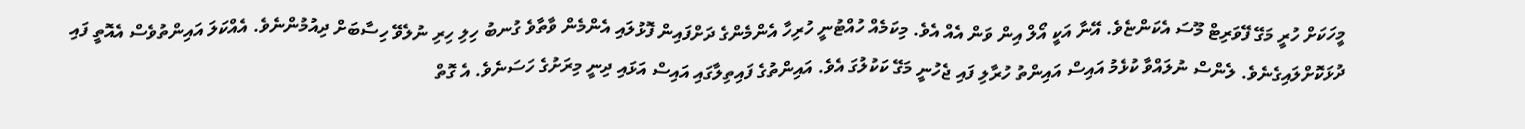މީހަކަށް ހުރީ މަގޭ ފޭވަރިޓް މޫސަ އެކަންޏެވެ. އޭނާ އަކީ އޯލް އިން ވަން އެއް އެވެ. މިކަމެއް ހުއްޓުނީ ހުރިހާ އެންމެންގެ ދަށްފައިން ފޮޅުލައި އެންމެން ވާތާވެ ގުނބު ހިލި ހިރި ނުލެވޭ ހިސާބަށް ދިއުމުންނެވެ. އެއްކަލަ އައިންތުވެސް އެއޮތީ ފައި ދުޅަކޮށްލައިގެނެވެ. ލެންސް ނުލައްވާ ކުޅެމު އައިސް އައިންތު ހުރާލި ފައި ޖެހުނީ މަގޭ ކަކުލުގަ އެވެ. އައިންތުގެ ފައިތިލާގައި އައިސް އަޅައި ދިނީ މިރަށުގެ ހަސަނެވެ. އެ ގޮތް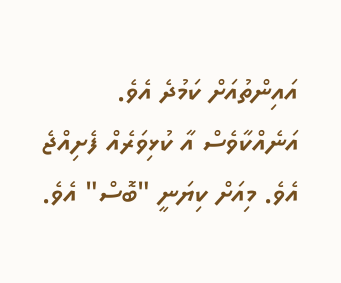އައިންތުއަށް ކަމުދެ އެވެ.
އަނެއްކާވެސް އާ ކުޅިވަރެއް ފެށިއްޖެ އެވެ. މިއަށް ކިޔަނީ "ބޮސް" އެވެ.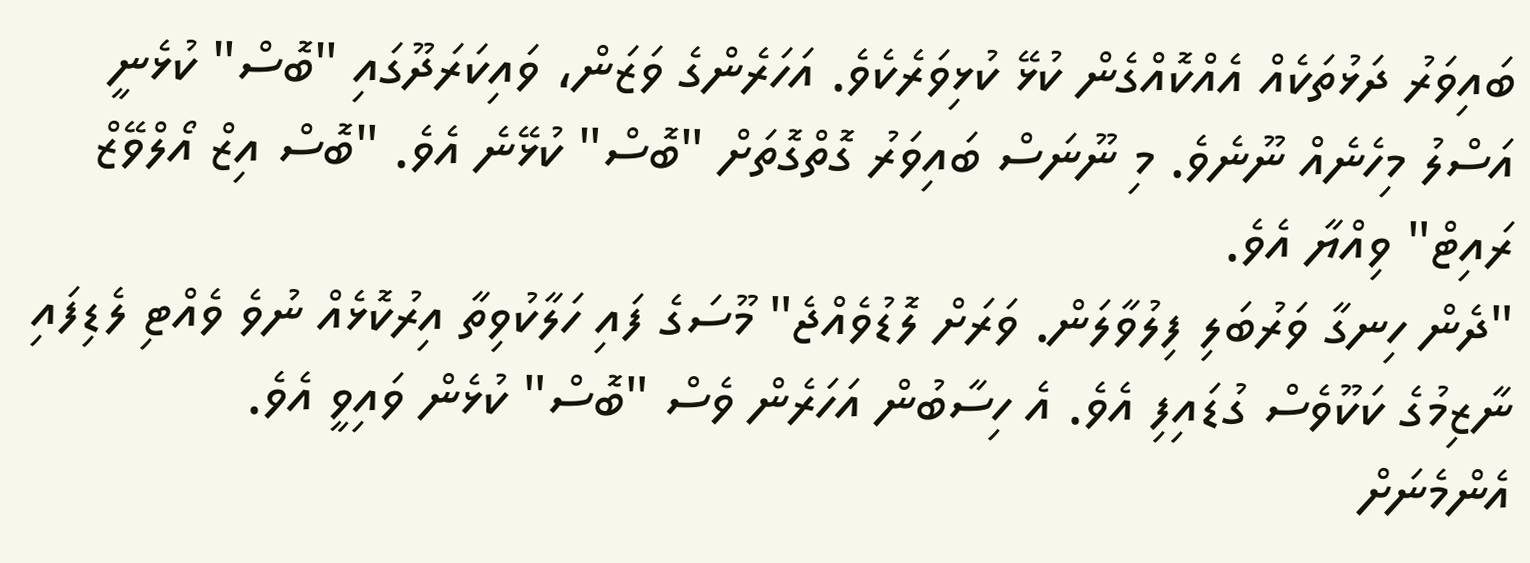ބައިވަރު ދަޅުތަކެއް އެއްކޮއްގެން ކުޅޭ ކުޅިވަރެކެވެ. އަހަރެންގެ ވަޒަން، ވައިކަރަދޫގައި "ބޮސް" ކުޅެނީ އަސްލު މިހެނެއް ނޫނެވެ. މި ނޫނަސް ބައިވަރު ގޮތްގޮތަށް "ބޮސް" ކުޅޭނެ އެވެ. "ބޮސް އިޒް އޯލްވޭޒް ރައިޓް" ވިއްޔާ އެވެ.
"ދެން ހިނގާ ވަރުބަލި ފިލުވާލަން. ވަރަށް ލޮޑުވެއްޖެ" މޫސަގެ ފައި ހަލާކުވިތާ އިރުކޮޅެއް ނުވެ ވެއްޓި ލެޑިފައި ނާޒިމުގެ ކަކޫވެސް ގުޑައިފި އެވެ. އެ ހިސާބުން އަހަރެން ވެސް "ބޮސް" ކުޅެން ވައިވީ އެވެ.
އެންމެނަށް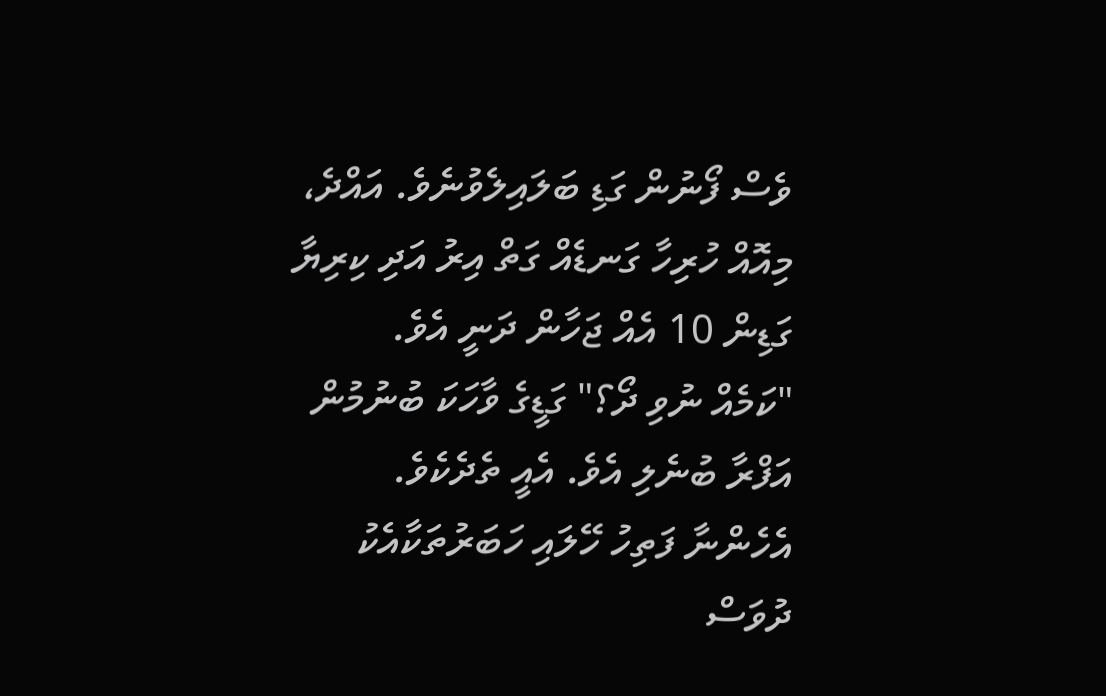ވެސް ފޯނުން ގަޑި ބަލައިލެވުނެވެ. އައްދެ، މިއޮއް ހުރިހާ ގަނޑެއް ގަތް އިރު އަދި ކިރިޔާ ގަޑިން 10 އެއް ޖަހާން ދަނީ އެވެ.
"ކަމެއް ނުވި ދޯ؟" ގަޑީގެ ވާހަކަ ބުނުމުން އަފްރާ ބުނެލި އެވެ. އެއީ ތެދެކެވެ. އެހެންނާ ފަތިހު ހޭލައި ހަބަރުތަކާއެކު ދުވަސް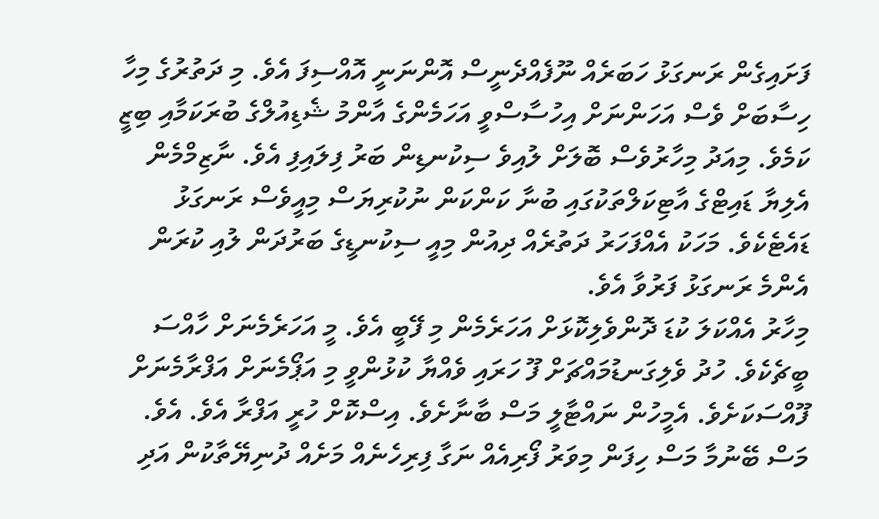ފަށައިގެން ރަނގަޅު ހަބަރެއް ނޫފެއްދެނީސް އޮންނަނީ އޮއްސިފަ އެވެ. މި ދަތުރުގެ މިހާ ހިސާބަށް ވެސް އަހަންނަށް އިހުސާސްވީ އަހަމެންގެ އާންމު ޝެޑިއުލްގެ ބުރަކަމާއި ބިޒީ ކަމެވެ. މިއަދު މިހާރުވެސް ބޮލަށް ލުއިވެ ސިކުނޑިން ބަރު ފިލައިފި އެވެ. ނާޒިމްމެން އެލިޔާ ޑައިޓްގެ އާޓިކަލްތަކުގައި ބުނާ ކަންކަން ނުކުރިޔަސް މިއީވެސް ރަނގަޅު ޑައެޓެކެވެ. މަހަކު އެއްފަހަރު ދަތުރެއް ދިއުން މިއީ ސިކުނޑީގެ ބަރުދަން ލުއި ކުރަން އެންމެ ރަނގަޅު ފަރުވާ އެވެ.
މިހާރު އެއްކަލަ ކުޑަ ދޮންވެލިކޮޅަށް އަހަރެމެން މި ފޭބީ އެވެ. މީ އަހަރެމެނަށް ހާއްސަ ބީޗެކެވެ. ހުދު ވެލިގަނޑުމައްޗަށް ފޫ ހަރައި ވެއްޔާ ކުޅުންވީ މި އަޕޯމެނަށް އަފްރާމެނަށް ފޫއްސަކަށެވެ. އެމީހުން ނައްޓާލީ މަސް ބާނާށެވެ. އިސްކޮށް ހުރީ އަފްރާ އެވެ. އެވެ. މަސް ބޭނުމާ މަސް ހިފަން މިވަރު ފޯރިއެއް ނަގާ ފިރިހެނެއް މަށެއް ދުނިޔޭތާކުން އަދި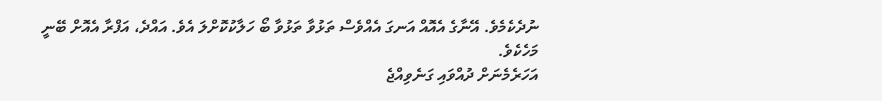ނުދެކެމެވެ. އޭނާގެ އެއޮއް އަނގަ އެއްވެސް ތަޅުވާ ތަޅުވާ ބޯ ހަލާކުކޮށްލަ އެވެ. އައްދެ، އަފްރާ އެއޮށް ބޭނީ މަހެކެވެ.
އަހަރެމެނަށް ދުއްވައި ގަނެވިއްޖެ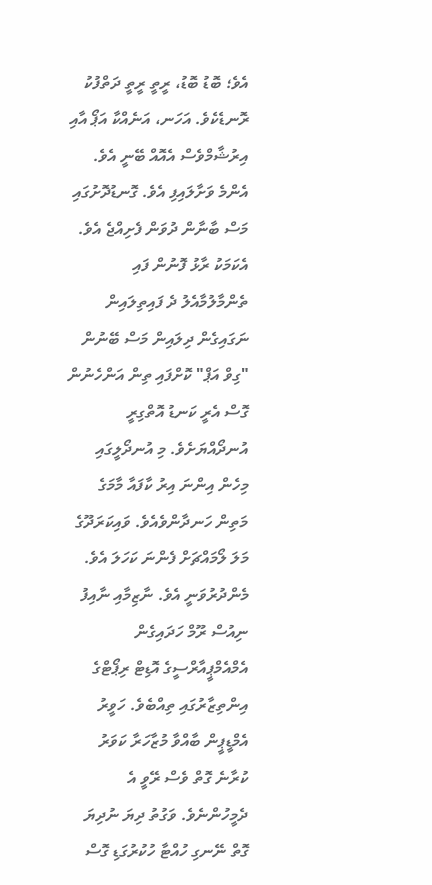އެވެ؛ ބޮޑު ބޮޑު، ރީތީ ރީތީ ދަތްފުކު ރޮނޑެކެވެ. އަހަނ، އަނެއްކާ އަޕޯ އާއި އިރުޝާމްވެސް އެއޮއް ބޭނީ އެވެ. އެންމެ ވަށާލައިފި އެވެ. ގޮނޑުދޮށުގައި މަސް ބާނާން ދުވަން ފެށިއްޖެ އެވެ. އެކަމަކު ރާޅު ފޮނުން ފައި ތެންމާލުމާއެލު ދެ ފައިތިލައިން ނަގައިގެން ދިލައިން މަސް ބޭނުން "ގިވް އަޕް" ކޮށްފައި ތިން އަންހެނުން ގޮސް އެރީ ކަނޑު އޮތްގިރީ އުނދޯއްޔަށެވެ. މި އުނދޯލީގައި މިހެން އިންނަ އިރު ކާފައާ މާމަގެ މަތިން ހަނދާންވެއެވެ. ވައިކަރަދޫގެ މަލަ ލޯމައްޗަށް ފެންނަ ކަހަލަ އެވެ.
މެންދުރުވަނީ އެވެ. ނާޒިމާއި ނާއިފު ނިއުސް ރޫމް ހަދައިގެން އެމްއެމްޕީއާރްސީގެ އޮޑިޓް ރިޕޯޓްގެ އިންތިޒާރުގައި ތިއްބެވެ. ހަވީރު އެމްޑީޕީން ބާއްވާ މުޒާހަރާ ކަވަރު ކުރާނެ ގޮތް ވެސް ރޭވީ އެ ދެމީހުންނެވެ. ވަގުތު ދިޔަ ނުދިޔަ ގޮތް ނޭނގި ހުއްޓާ ހުކުރުގަޑި ގޮސް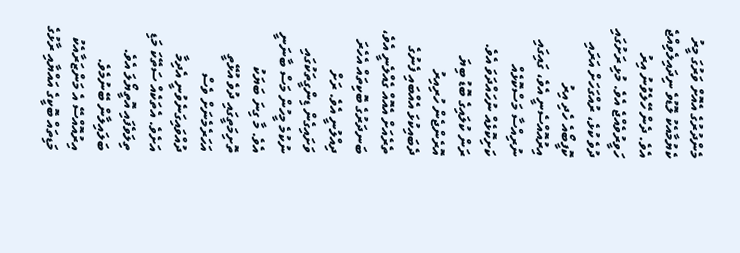މެންދުރުގެ އެއޮށް ވަރުގަ މީރު ކެޔުމާއެކު ލޮޑުވެ ނިދައިލެވިއްޖެ އެވެ. ދެން ހޭލެވުނު އިރު ހަވީރުވެއްޖެ އެވެ. މުޅި ރަށުގައި ދުވެ ކުޅެ، ރުއްގަހަށް އަރައި ކޮފީބޯއެ ހެދި އިރު އިރުއޮއްސެނީ އެވެ، ގައިގައި ނުރިއްސާ މަސްކޮޅެއް ކަށިކޮޅެއް ނުހައްދަވަ އެވެ.
ރަން ކުލައިގެ ބޮޑު ބިޔަ އޮރެންޖެން ހުރިއިރު ދެބައިކުޅަ އެއްބައި ފެނުގެ ތެރެއަށް އެއޮއް ގެއްލެނީ އެވެ، ބަނދަރުގެ ބޮކިތައް އެހެރަ ދިއްލުނީ އެވެ. ރަށް ވަށައިގެން ޑިންގީތަކުގައި ނުކުމެ މީހުން މަސް ބާނަނީ އެވެ. މާ ގިނަ ބަޔަކު ތޮށިމަތީގައި ދުވެ އުޅޭތީ އަހަރެމެނަށް ވެސް ދުއްވައިގަނެވުނީ އެދިމާ އަށެވެ. އެތަކެއް ސަތޭކަ މަޑި ތިލަވެފައި އޮތީޔޯލަ އެވެ. ބަލައިލާން ބޭނުމެވެ. އިރުއޮއްސޭ އެ މަންޒަރާއެކު މަޑިތައް ބޮކީގެ އައްޔާއި ރާޅުގެ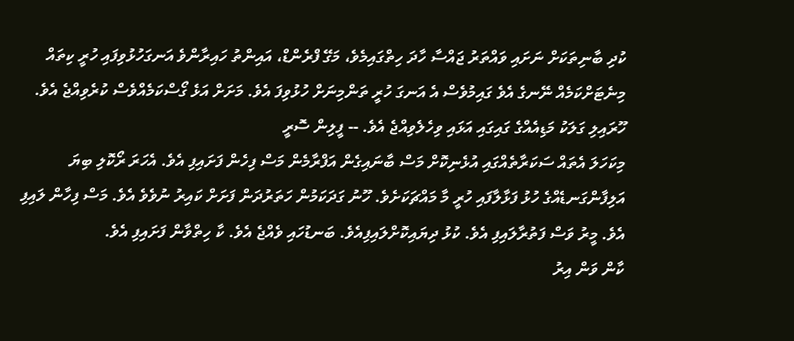ކުދި ބާނިތަކަށް ނަށައި ވައްތަރު ޖައްސާ ހާދަ ހިތްގައިމެވެ، މަގޭ ފްރެންޑް، އައިންތު ހައިރާންވެ އަނގަހުޅުވިފައި ހުރީ ކިތައް މިނެޓަށްކަމެއް ނޭނގެ އެވެ ގައިމުވެސް އެ އަނގަ ހުރީ ތަންމިނަށް ހުޅުވިފަ އެވެ. މަށަށް އަޅެ ގޯސްކަމެއްވެސް ކުރެވިއްޖެ އެވެ. ހޫރައިލި ގަލަކު މަޑިއެއްގެ ގައިގައި އަޅައި ވިހެލެވިއްޖެ އެވެ. -- ފީލިން ސޮރީ
މިކަހަލަ އެތައް ސަކަރާތެއްގައި އުޅެނިކޮށް މަސް ބާނައިގެން އަފްރާމެން މަސް ފިހެން ފަށައިފި އެވެ. އެހަރަ ރޯކޮލި ބިޔަ އަލިފާންގަނޑެއްގެ ހުޅު ފަޅާލާފައި ހުރީ މާ މައްޗަކަށެވެ. ހޫނު ގަދަކަމުން ހަތަރުދަން ފަށަށް ކައިރު ނުވެވެ އެވެ. މަސް ފިހާން ލައިފި އެވެ. މީރު ވަސް ފަތުރާލައިފި އެވެ. ކުޅު ދިޔައިކޮށްލައިފިއެވެ. ބަނޑުހައި ވެއްޖެ އެވެ. ކާ ހިތްވާން ފަށައިފި އެވެ.
ކާން ވަން އިރު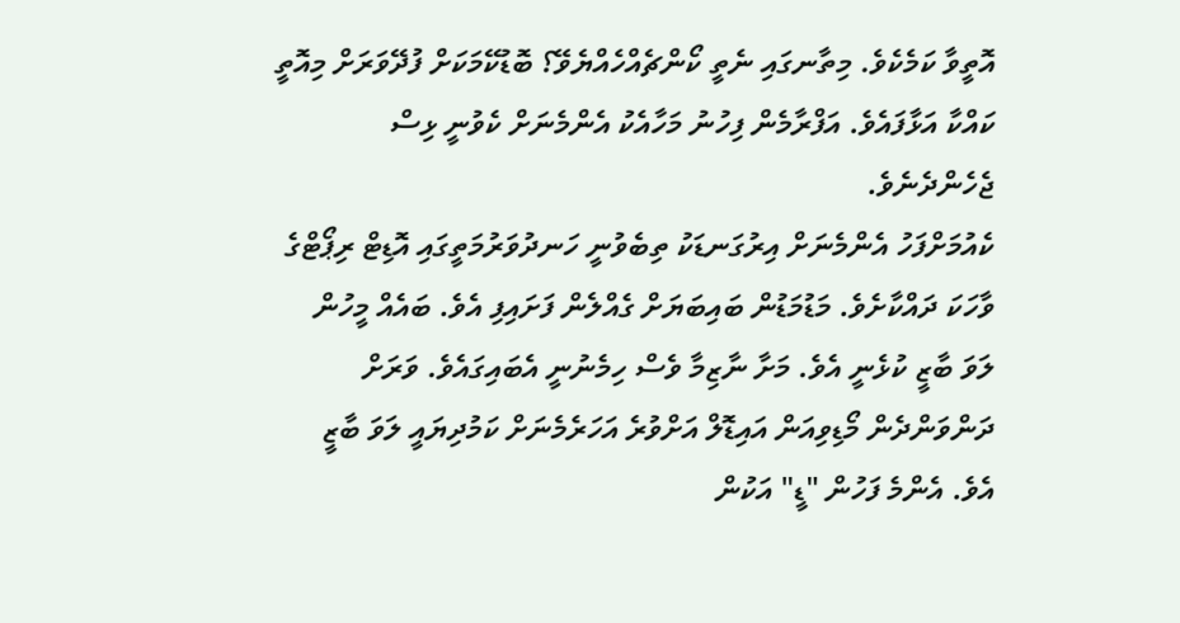އޮތީވާ ކަމެކެވެ. މިތާނގައި ނެތީ ކޯންޗެއްހެއްޔެވޭ؟ ބޮޑުކޭމަކަށް ފުދޭވަރަށް މިއޮތީ ކައްކާ އަޅާފައެވެ. އަފްރާމެން ފިހުނު މަހާއެކު އެންމެނަށް ކެވުނީ ޅިސް ޖެހެންދެނެވެ.
ކެއުމަށްފަހު އެންމެނަށް އިރުގަނޑަކު ތިބެވުނީ ހަނދުވަރުމަތީގައި އޮޑިޓް ރިޕޯޓްގެ ވާހަކަ ދައްކާށެވެ. މަޑުމަޑުން ބައިބަޔަށް ގެއްލެން ފަށައިފި އެވެ. ބައެއް މީހުން ލަވަ ބާޒީ ކުޅެނީ އެވެ. މަށާ ނާޒިމާ ވެސް ހިމެނުނީ އެބައިގައެވެ. ވަރަށް ދަންވަންދެން މޯޑިވިއަން އައިޑޮލް އަށްވުރެ އަހަރެމެނަށް ކަމުދިޔައީ ލަވަ ބާޒީ އެވެ. އެންމެ ފަހުން "ޑީ" އަކުން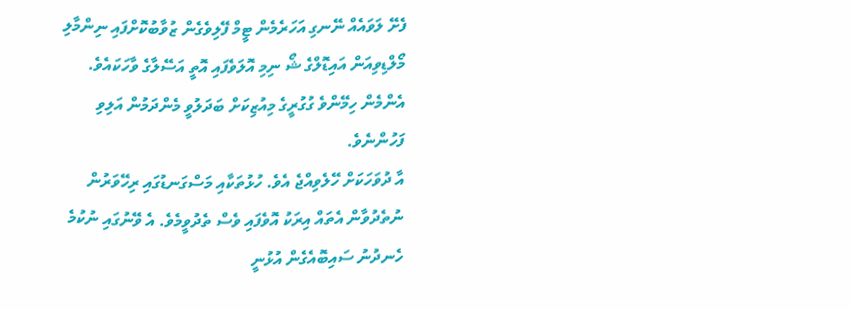ފެށޭ ލަވައެއް ނޭނގި އަހަރެމެން ޓީމް ފޭލިވެގެން ޒުވާބުކޮށްފައި ނިންމާލި މޯލްޑިވިއަން އައިޑޮލްގެ ޝޯ ނިމި އޮލަވެފައި އޮތީ އަސޭލާގެ ވާހަކައެވެ. އެންމެން ހިމޭންވެ ގުގުރީގެ މިއުޒިކަށް ބަދަލުވީ މެންދަމުން އަލިވި ފަހުންނެވެ.
އާ ދުވަހަކަށް ހޭލެވިއްޖެ އެވެ. ހުޅުތަކާއި މަސްގަނޑުގައި ރިހޭވަރުން ނުތެދުވާން އެތައް އިރަކު އޮވެފައި ވެސް ތެދުވީމެވެ. އެ ވޭނުގައި ނުކުމެ ހެނދުނު ސައިބޮއެގެން އުޅުނީ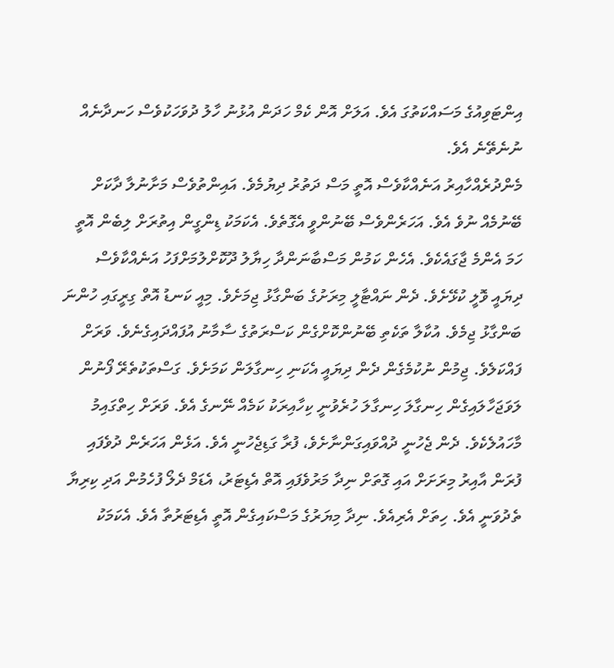އިންޓަވިއުގެ މަސައްކަތުގަ އެވެ. އަލަށް އޮން ކެމް ހަދަން އުޅުނު ހާލު ދުވަހަކުވެސް ހަނދާނެއް ނުނެތޭނެ އެވެ.
މެންދުރެއްހާއިރު އަނެއްކާވެސް އޮތީ މަސް ދަތުރު ދިޔުމެވެ. އައިންތުވެސް މަށާނުލާ ދާކަށް ބޭނުމެއް ނުވެ އެވެ. އަހަރެންވެސް ބޭނުންވީ އެގޮތެވެ. އެކަމަކު ޑިންގީން އިތުރަށް ލިބެން އޮތީ ހަމަ އެންމެ ޖާގައެކެވެ. އެހެން ކަމުން މަސްބާނަންދާ ހިޔާލު ދޫކޮށްލުމަށްފަހު އަނެއްކާވެސް ދިޔައީ ވޮލީ ކުޅޭށެވެ. ދެން ނައްޓާލީ މިރަށުގެ ބަންގާޅު ޖިމަށެވެ. މިއީ ކަނޑު އޮތް ގިރީގައި ހުންނަ ބަންގާޅު ޖިމެވެ. އުކާލާ ތަކެތި ބޭނުންކޮށްގެން ކަސްރަތުގެ ސާމާނު އުފައްދައިގެނެވެ. ވަރަށް ފައްކަލެވެ. ޖިމުން ނުކުމެގެން ދެން ދިޔައީ އެކަނި ހިނގާލަން ކަމަށެވެ. ގަސްތަކުތެރޭ ފޯނުން ލަވަޖަހާލައިގެން ހިނގާލަ ހިނގާލަ ހުރެވުނީ ކިހާއިރަކު ކަމެއް ނޭނގެ އެވެ. ވަރަށް ހިތްގައިމު މާހައުލެކެވެ. ދެން ޖެހުނީ ދުއްވައިގަންނާށެވެ، ފުރާ ގަޑިޖެހުނީ އެވެ. އަޅެން އަހަރެން ދުވެފައި ފުރަން އާއިރު މިރަށަށް އައި ގޮތަށް ނިދާ މަރުވެފައި އޮތް އެޑިޓަރު، އެޑަމް ދެލޯ ފުހެމުން އަދި ކިރިޔާ ތެދުވަނީ އެވެ. ހިތަށް އެރިއެވެ. ނިދާ މިޔަރުގެ މަސްކައިގެން އޮތީ އެޑިޓަރުތާ އެވެ. އެކަމަކު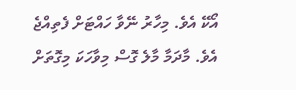އޯކޭ އެވެ. މިހާރު ނޭވާ ހައްޓަށް ފެތިއްޖެ އެވެ. މާދަމާ މާލެ ގޮސް މިވާހަކަ މިގޮތަށް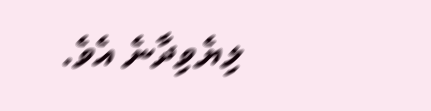ލިޔެވިދާނެ އެވެ.